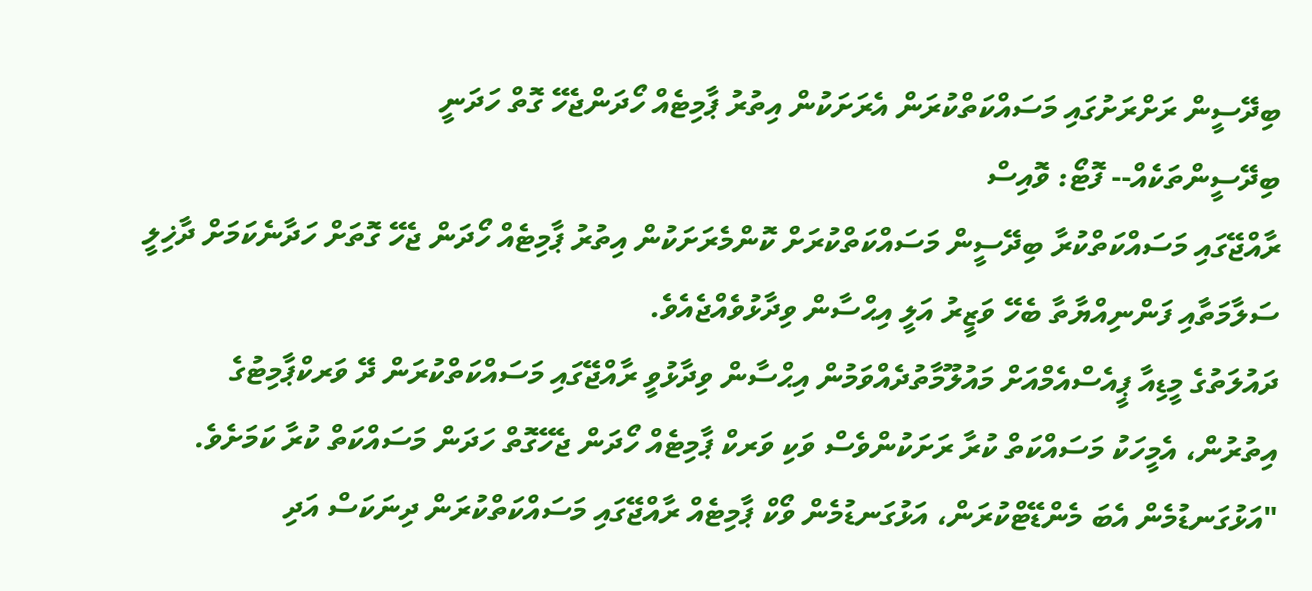ބިދޭސީން ރަށްރަށުގައި މަސައްކަތްކުރަން އެރަށަކުން އިތުރު ޕާމިޓެއް ހޯދަންޖެހޭ ގޮތް ހަދަނީ
ބިދޭސީންތަކެއް-- ފޮޓޯ: ވޮއިސް
ރާއްޖޭގައި މަސައްކަތްކުރާ ބިދޭސީން މަސައްކަތްކުރަށް ކޮންމެރަށަކުން އިތުރު ޕާމިޓެއް ހޯދަން ޖެހޭ ގޮތަށް ހަދާނެކަމަށް ދާޚިލީ ސަލާމަތާއި ފަންނިއްޔާތާ ބެހޭ ވަޒީރު އަލީ އިޙްސާން ވިދާޅުވެއްޖެއެވެ.
ދައުލަތުގެ މީޑިއާ ޕީއެސްއެމްއަށް މައުލޫމާތުދެއްވަމުން އިޙްސާން ވިދާޅުވީ ރާއްޖޭގައި މަސައްކަތްކުރަން ދޭ ވަރކްޕާމިޓުގެ އިތުރުން، އެމީހަކު މަސައްކަތް ކުރާ ރަށަކުންވެސް ވަކި ވަރކް ޕާމިޓެއް ހޯދަން ޖެހޭގޮތް ހަދަން މަސައްކަތް ކުރާ ކަމަށެވެ.
"އަޅުގަނޑުމެން އެބަ މެންޑޭޓްކުރަން، އަޅުގަނޑުމެން ވޯކް ޕާމިޓެއް ރާއްޖޭގައި މަސައްކަތްކުރަން ދިނަކަސް އަދި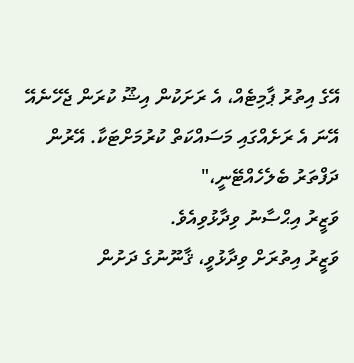އޭގެ އިތުރު ޕާމިޓެއް، އެ ރަށަކުން އިޝޫ ކުރަން ޖެހޭނެއޭ އޭނަ އެ ރަށެއްގައި މަސައްކަތް ކުރުމަށްޓަކާ. އޭރުން ދަފްތަރު ބެލެހެއްޓޭނީ،"
ވަޒީރު އިޙްސާނު ވިދާޅުވިއެވެ.
ވަޒީރު އިތުރަށް ވިދާޅުވީ، ޤާނޫނުގެ ދަށުން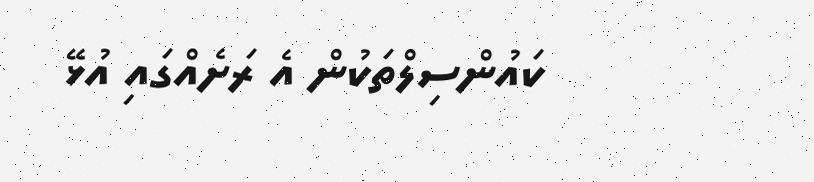ކައުންސިލްތަކުން އެ ރަށެއްގައި އުޅޭ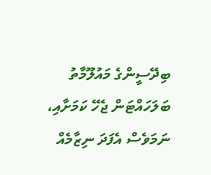ބިދޭސީންގެ މައުލޫމާތު ބަލަހައްޓަން ޖެހޭ ކަމަށާއި، ނަމަވެސް އެފަދަ ނިޒާމެއް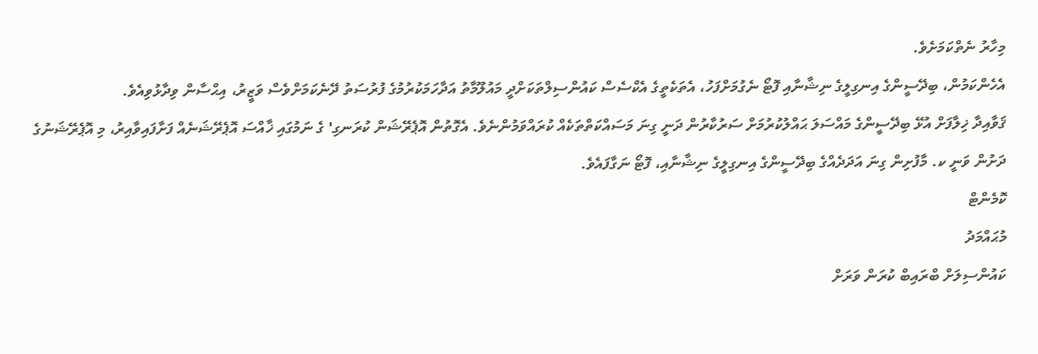މިހާރު ނެތްކަމަށެވެ.
އެހެންކަމުން، ބިދޭސީންގެ އިނގިލީގެ ނިޝާނާއި ފޮޓޯ ނެގުމަށްފަހު، އެތަކެތީގެ އެކްސެސް ކައުންސިލްތަކަށްދީ މައުލޫމާތު އަދާހަމަކުރުމުގެ ފުރުސަތު ދޭނެކަމަށްވެސް ވަޒީރު، އިޙްސާން ވިދާޅުވިއެވެ.
ޤަވާއިދާ ޚިލާފަށް އުޅޭ ބިދޭސީންގެ މައްސަލަ ޙައްލުކުރުމަށް ސަރުކާރުން ދަނީ ގިނަ މަސައްކަތްތަކެއް ކުރައްވަމުންނެވެ. އެގޮތުން އޮޕެރޭޝަން ކުރަނގި' ގެ ނަމުގައި ޚާއްސަ އޮޕެރޭޝަނެއް ފަށާފައިވާއިރު، މި އޮޕެރޭޝަނުގެ ދަށުން ވަނީ ކ. މާފުށިން ގިނަ އަދަދެއްގެ ބިދޭސީންގެ އިނގިލީގެ ނިޝާނާއި، ފޮޓޯ ނަގާފައެވެ.
ކޮމެންޓް
މުޙައްމަދު
ކައުންސިލަށް ބްރައިބް ކުރަން ވަރަށް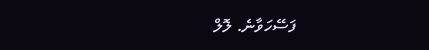ފަސޭހަވާނެ. ލޮލް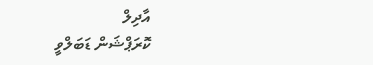އާދިލް
ކޮރަޕްޝަން ޑަބަލްވީ